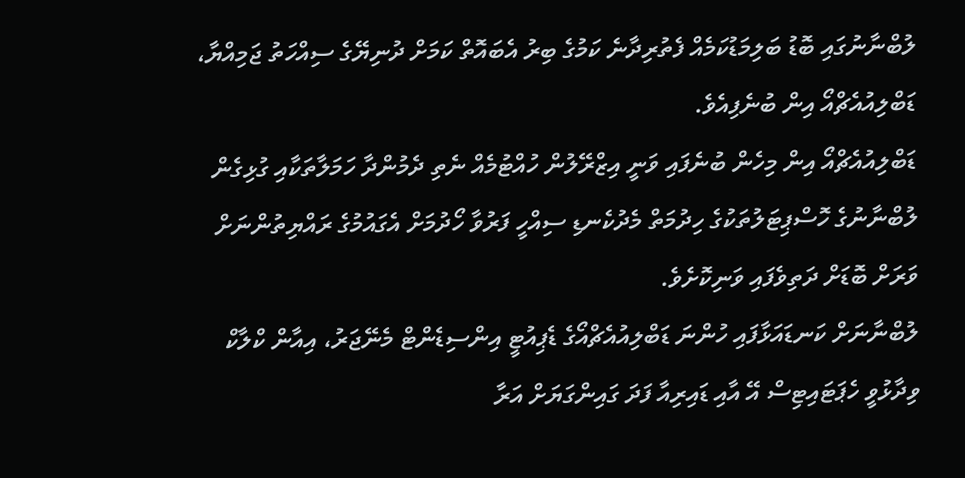ލުބްނާނުގައި ބޮޑު ބަލިމަޑުކަމެއް ފެތުރިދާނެ ކަމުގެ ބިރު އެބައޮތް ކަމަށް ދުނިޔޭގެ ސިއްހަތު ޖަމިއްޔާ، ޑަބްލިއުއެޗްއޯ އިން ބުނެފިއެވެ.
ޑަބްލިއުއެޗްއޯ އިން މިހެން ބުނެފައި ވަނީ އިޒްރޭލުން ހުއްޓުމެއް ނެތި ދެމުންދާ ހަމަލާތަކާއި ގުޅިގެން ލުބްނާނުގެ ހޮސްޕިޓަލުތަކުގެ ހިދުމަތް މެދުކެނޑި ސިއްހީ ފަރުވާ ހޯދުމަށް އެގައުމުގެ ރައްޔިތުންނަށް ވަރަށް ބޮޑަށް ދަތިވެފައި ވަނިކޮށެވެ.
ލުބްނާނަށް ކަނޑައަޅާފައި ހުންނަ ޑަބްލިއުއެޗްއޯގެ ޑެޕިއުޓީ އިންސިޑެންޓް މެނޭޖަރު، އިއާން ކްލާކް ވިދާޅުވީ ހެޕަޓައިޓިސް އޭ އާއި ޑައިރިއާ ފަދަ ގައިންގަޔަށް އަރާ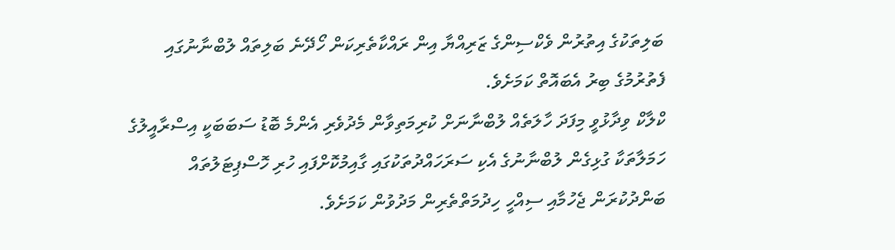ބަލިތަކުގެ އިތުރުން ވެކްސިންގެ ޒަރިއްޔާ އިން ރައްކާތެރިކަން ހޯދޭނެ ބަލިތައް ލުބްނާނުގައި ފެތުރުމުގެ ބިރު އެބައޮތް ކަމަށެވެ.
ކްލާކް ވިދާޅުވީ މިފަދަ ހާލަތެއް ލުބްނާނަށް ކުރިމަތިވާން މެދުވެރި އެންމެ ބޮޑު ސަބަބަކީ އިސްރާއީލުގެ ހަމަލާތަކާ ގުޅިގެން ލުބްނާނުގެ އެކި ސަރަހައްދުތަކުގައި ގާއިމުކޮށްފައި ހުރި ހޮސްޕިޓަލުތައް ބަންދުކުރަން ޖެހުމާއި ސިއްހީ ހިދުމަތްތެރިން މަދުވުން ކަމަށެވެ.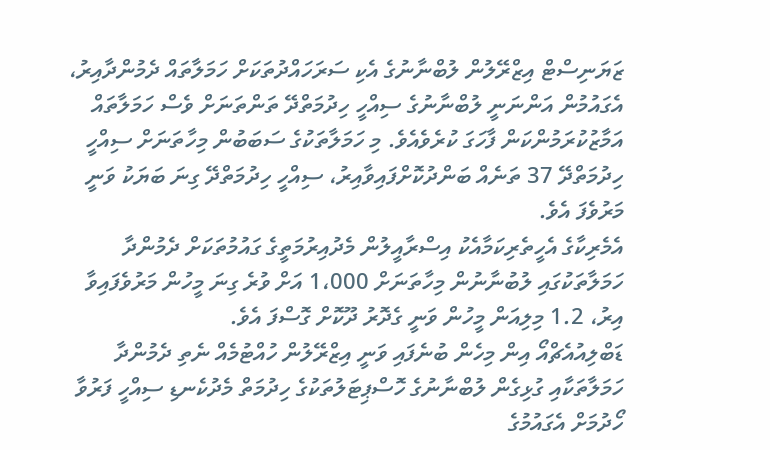ޒަޔަނިސްޓް އިޒްރޭލުން ލުބްނާނުގެ އެކި ސަރަހައްދުތަކަށް ހަމަލާތައް ދެމުންދާއިރު، އެގައުމުން އަންނަނީ ލުބްނާނުގެ ސިއްހީ ހިދުމަތްދޭ ތަންތަނަށް ވެސް ހަމަލާތައް އަމާޒުކުރަމުންކަން ފާހަގަ ކުރެވެއެވެ. މި ހަމަލާތަކުގެ ސަބަބުން މިހާތަނަށް ސިއްހީ ހިދުމަތްދޭ 37 ތަނެއް ބަންދުކޮށްފައިވާއިރު، ސިއްހީ ހިދުމަތްދޭ ގިނަ ބަޔަކު ވަނީ މަރުވެފަ އެވެ.
އެމެރިކާގެ އެހީތެރިކަމާއެކު އިސްރާއީލުން މެދުއިރުމަތީގެ ގައުމުތަކަށް ދެމުންދާ ހަމަލާތަކުގައި ލުބުނާނުން މިހާތަނަށް 1،000 އަށް ވުރެ ގިނަ މީހުން މަރުވެފައިވާ އިރު، 1.2 މިލިއަން މީހުން ވަނީ ގެދޮރު ދޫކޮށް ގޮސްފަ އެވެ.
ޑަބްލިއުއެޗްއޯ އިން މިހެން ބުނެފައި ވަނީ އިޒްރޭލުން ހުއްޓުމެއް ނެތި ދެމުންދާ ހަމަލާތަކާއި ގުޅިގެން ލުބްނާނުގެ ހޮސްޕިޓަލުތަކުގެ ހިދުމަތް މެދުކެނޑި ސިއްހީ ފަރުވާ ހޯދުމަށް އެގައުމުގެ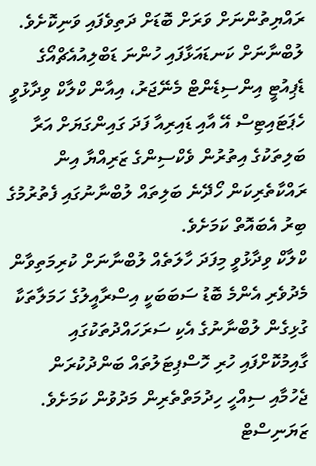ރައްޔިތުންނަށް ވަރަށް ބޮޑަށް ދަތިވެފައި ވަނިކޮށެވެ.
ލުބްނާނަށް ކަނޑައަޅާފައި ހުންނަ ޑަބްލިއުއެޗްއޯގެ ޑެޕިއުޓީ އިންސިޑެންޓް މެނޭޖަރު، އިއާން ކްލާކް ވިދާޅުވީ ހެޕަޓައިޓިސް އޭ އާއި ޑައިރިއާ ފަދަ ގައިންގަޔަށް އަރާ ބަލިތަކުގެ އިތުރުން ވެކްސިންގެ ޒަރިއްޔާ އިން ރައްކާތެރިކަން ހޯދޭނެ ބަލިތައް ލުބްނާނުގައި ފެތުރުމުގެ ބިރު އެބައޮތް ކަމަށެވެ.
ކްލާކް ވިދާޅުވީ މިފަދަ ހާލަތެއް ލުބްނާނަށް ކުރިމަތިވާން މެދުވެރި އެންމެ ބޮޑު ސަބަބަކީ އިސްރާއީލުގެ ހަމަލާތަކާ ގުޅިގެން ލުބްނާނުގެ އެކި ސަރަހައްދުތަކުގައި ގާއިމުކޮށްފައި ހުރި ހޮސްޕިޓަލުތައް ބަންދުކުރަން ޖެހުމާއި ސިއްހީ ހިދުމަތްތެރިން މަދުވުން ކަމަށެވެ.
ޒަޔަނިސްޓް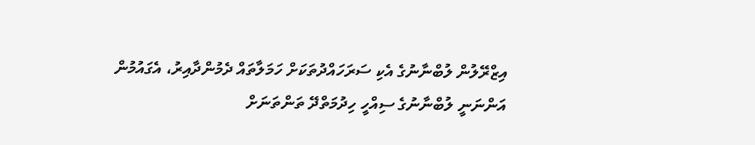އިޒްރޭލުން ލުބްނާނުގެ އެކި ސަރަހައްދުތަކަށް ހަމަލާތައް ދެމުންދާއިރު، އެގައުމުން އަންނަނީ ލުބްނާނުގެ ސިއްހީ ހިދުމަތްދޭ ތަންތަނަށް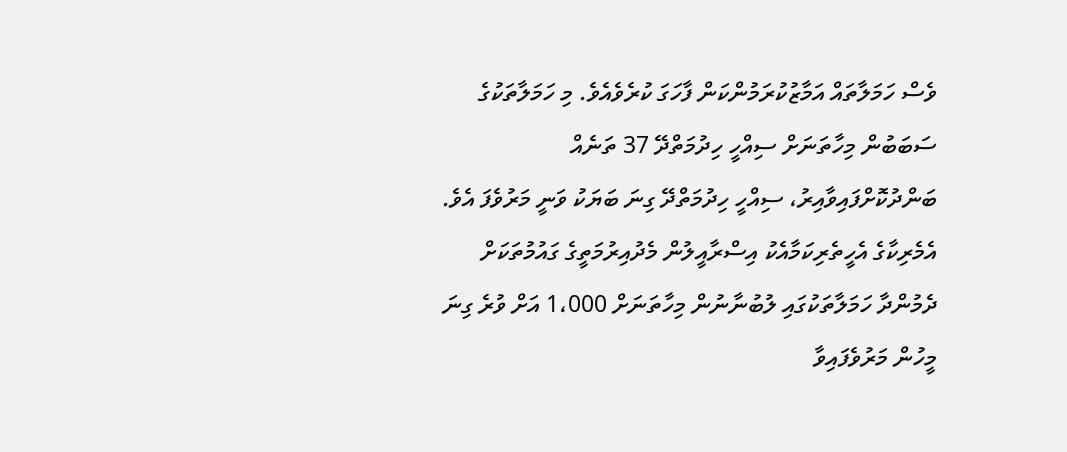ވެސް ހަމަލާތައް އަމާޒުކުރަމުންކަން ފާހަގަ ކުރެވެއެވެ. މި ހަމަލާތަކުގެ ސަބަބުން މިހާތަނަށް ސިއްހީ ހިދުމަތްދޭ 37 ތަނެއް ބަންދުކޮށްފައިވާއިރު، ސިއްހީ ހިދުމަތްދޭ ގިނަ ބަޔަކު ވަނީ މަރުވެފަ އެވެ.
އެމެރިކާގެ އެހީތެރިކަމާއެކު އިސްރާއީލުން މެދުއިރުމަތީގެ ގައުމުތަކަށް ދެމުންދާ ހަމަލާތަކުގައި ލުބުނާނުން މިހާތަނަށް 1،000 އަށް ވުރެ ގިނަ މީހުން މަރުވެފައިވާ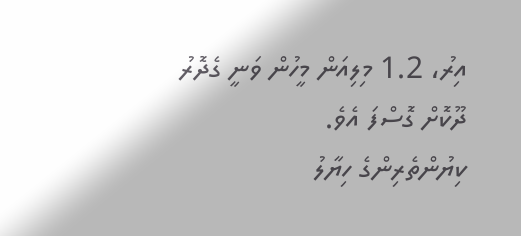އިރު، 1.2 މިލިއަން މީހުން ވަނީ ގެދޮރު ދޫކޮށް ގޮސްފަ އެވެ.
ކިޔުންތެރިންގެ ހިޔާލު